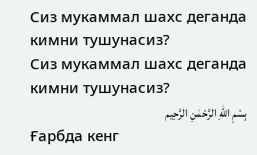Сиз мукаммал шахс деганда кимни тушунасиз?
Сиз мукаммал шахс деганда кимни тушунасиз?
بِسْمِ اللهِ الرَّحْمٰنِ الرَّحِيم
Ғарбда кенг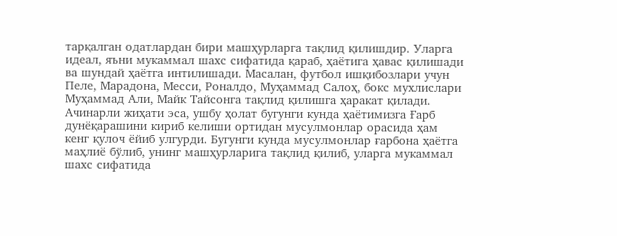тарқалган одатлардан бири машҳурларга тақлид қилишдир. Уларга идеал, яъни мукаммал шахс сифатида қараб, ҳаётига ҳавас қилишади ва шундай ҳаётга интилишади. Масалан, футбол ишқибозлари учун Пеле, Марадона, Месси, Роналдо, Муҳаммад Салоҳ, бокс мухлислари Муҳаммад Али, Майк Тайсонга тақлид қилишга ҳаракат қилади. Ачинарли жиҳати эса, ушбу ҳолат бугунги кунда ҳаётимизга Ғарб дунёқарашини кириб келиши ортидан мусулмонлар орасида ҳам кенг қулоч ёйиб улгурди. Бугунги кунда мусулмонлар ғарбона ҳаётга маҳлиё бўлиб, унинг машҳурларига тақлид қилиб, уларга мукаммал шахс сифатида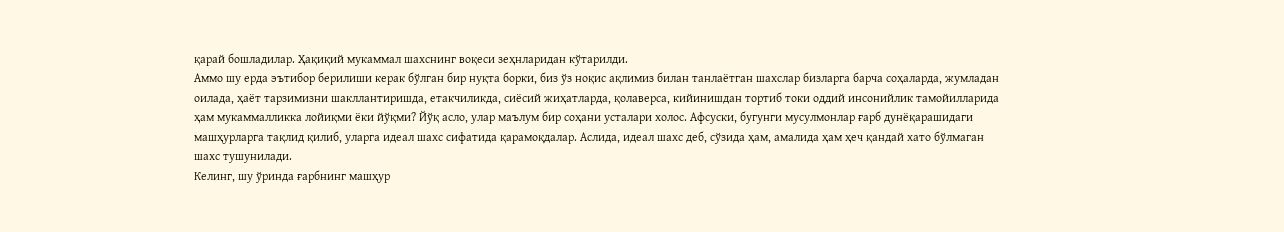қарай бошладилар. Ҳақиқий мукаммал шахснинг воқеси зеҳнларидан кўтарилди.
Аммо шу ерда эътибор берилиши керак бўлган бир нуқта борки, биз ўз ноқис ақлимиз билан танлаётган шахслар бизларга барча соҳаларда, жумладан оилада, ҳаёт тарзимизни шакллантиришда, етакчиликда, сиёсий жиҳатларда, қолаверса, кийинишдан тортиб токи оддий инсонийлик тамойилларида ҳам мукаммалликка лойиқми ёки йўқми? Йўқ асло, улар маълум бир соҳани усталари холос. Афсуски, бугунги мусулмонлар ғарб дунёқарашидаги машҳурларга тақлид қилиб, уларга идеал шахс сифатида қарамоқдалар. Аслида, идеал шахс деб, сўзида ҳам, амалида ҳам ҳеч қандай хато бўлмаган шахс тушунилади.
Келинг, шу ўринда ғарбнинг машҳур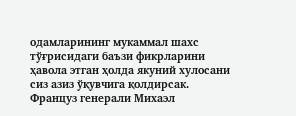одамларининг мукаммал шахс тўғрисидаги баъзи фикрларини ҳавола этган ҳолда якуний хулосани сиз азиз ўқувчига қолдирсак.
Француз генерали Михаэл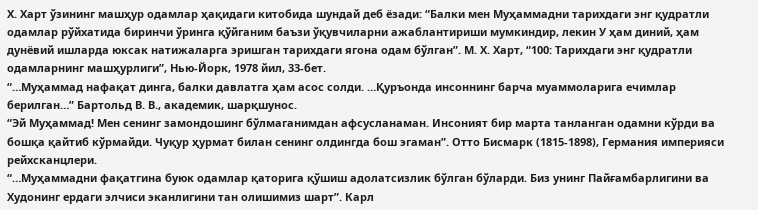Х. Харт ўзининг машҳур одамлар ҳақидаги китобида шундай деб ёзади: “Балки мен Муҳаммадни тарихдаги энг қудратли одамлар рўйхатида биринчи ўринга қўйганим баъзи ўқувчиларни ажаблантириши мумкиндир, лекин У ҳам диний, ҳам дунёвий ишларда юксак натижаларга эришган тарихдаги ягона одам бўлган”. М. Х. Харт, “100: Тарихдаги энг қудратли одамларнинг машҳурлиги”, Нью-Йорк, 1978 йил, 33-бет.
“…Муҳаммад нафақат динга, балки давлатга ҳам асос солди. …Қуръонда инсоннинг барча муаммоларига ечимлар берилган…” Бартольд В. В., академик, шарқшунос.
“Эй Муҳаммад! Мен сенинг замондошинг бўлмаганимдан афсусланаман. Инсоният бир марта танланган одамни кўрди ва бошқа қайтиб кўрмайди. Чуқур ҳурмат билан сенинг олдингда бош эгаман”. Отто Бисмарк (1815-1898), Германия империяси рейхсканцлери.
“…Муҳаммадни фақатгина буюк одамлар қаторига қўшиш адолатсизлик бўлган бўларди. Биз унинг Пайғамбарлигини ва Худонинг ердаги элчиси эканлигини тан олишимиз шарт”. Карл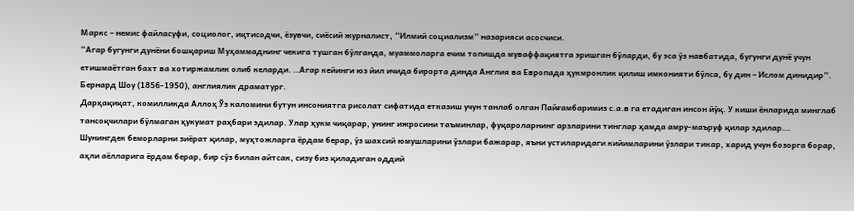Маркс – немис файласуфи, социолог, иқтисодчи, ёзувчи, сиёсий журналист, “Илмий социализм” назарияси асосчиси.
“Агар бугунги дунёни бошқариш Муҳаммаднинг чекига тушган бўлганда, муаммоларга ечим топишда муваффақиятга эришган бўларди, бу эса ўз навбатида, бугунги дунё учун етишмаётган бахт ва хотиржамлик олиб келарди. …Агар кейинги юз йил ичида бирорта динда Англия ва Европада ҳукмронлик қилиш имконияти бўлса, бу дин – Ислом динидир”. Бернард Шоу (1856-1950), англиялик драматург.
Дарҳақиқат, комилликда Аллоҳ Ўз каломини бутун инсониятга рисолат сифатида етказиш учун танлаб олган Пайғамбаримиз с.а.в га етадиган инсон йўқ. У киши ёнларида минглаб тансоқчилари бўлмаган ҳукумат раҳбари эдилар. Улар ҳукм чиқарар, унинг ижросини таъминлар, фуқароларнинг арзларини тинглар ҳамда амру-маъруф қилар эдилар….
Шунингдек беморларни зиёрат қилар, муҳтожларга ёрдам берар, ўз шахсий юмушларини ўзлари бажарар, яъни устиларидаги кийимларини ўзлари тикар, харид учун бозорга борар, аҳли аёлларига ёрдам берар, бир сўз билан айтсак, сизу биз қиладиган оддий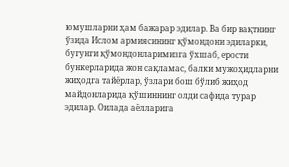юмушларни ҳам бажарар эдилар. Ва бир вақтнинг ўзида Ислом армиясининг қўмондони эдиларки, бугунги қўмондонларимизга ўхшаб, ерости бункерларида жон сақламас, балки мужоҳидларни жиҳодга тайёрлар, ўзлари бош бўлиб жиҳод майдонларида қўшиннинг олди сафида турар эдилар. Оилада аёлларига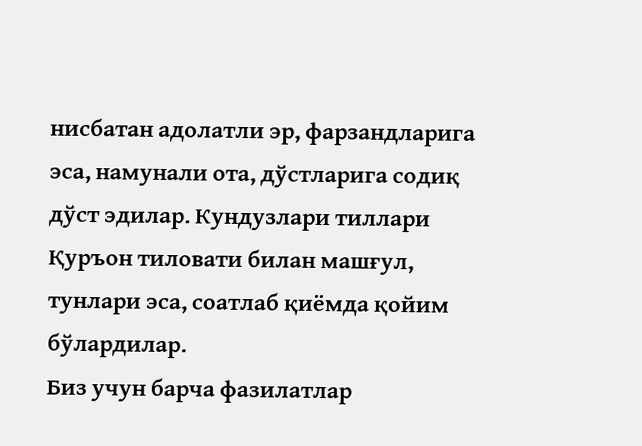нисбатан адолатли эр, фарзандларига эса, намунали ота, дўстларига содиқ дўст эдилар. Кундузлари тиллари Қуръон тиловати билан машғул, тунлари эса, соатлаб қиёмда қойим бўлардилар.
Биз учун барча фазилатлар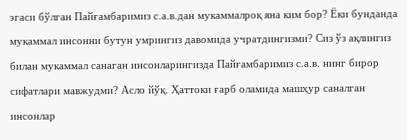эгаси бўлган Пайғамбаримиз с.а.в.дан мукаммалроқ яна ким бор? Ёки бунданда мукаммал инсонни бутун умрингиз давомида учратдингизми? Сиз ўз ақлингиз билан мукаммал санаган инсонларингизда Пайғамбаримиз с.а.в. нинг бирор сифатлари мавжудми? Асло йўқ. Ҳаттоки ғарб оламида машҳур саналган инсонлар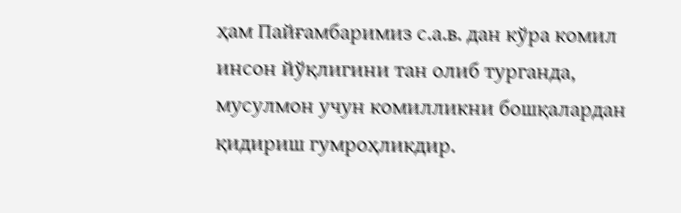ҳам Пайғамбаримиз с.а.в. дан кўра комил инсон йўқлигини тан олиб турганда, мусулмон учун комилликни бошқалардан қидириш гумроҳликдир.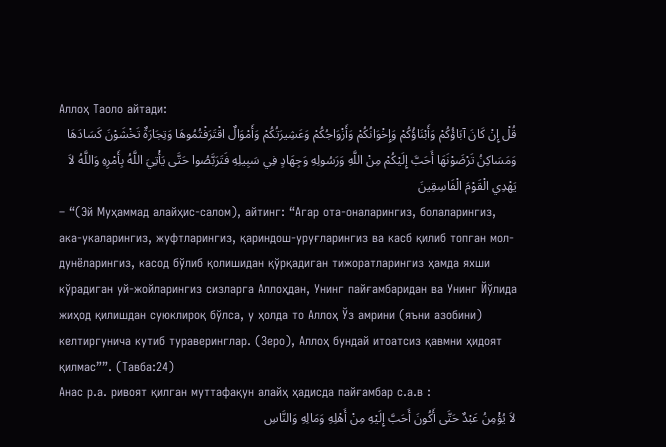Аллоҳ Таоло айтади:
قُلْ إِنْ كَانَ آبَاؤُكُمْ وَأَبْنَاؤُكُمْ وَإِخْوَانُكُمْ وَأَزْوَاجُكُمْ وَعَشِيرَتُكُمْ وَأَمْوَالٌ اقْتَرَفْتُمُوهَا وَتِجَارَةٌ تَخْشَوْنَ كَسَادَهَا وَمَسَاكِنُ تَرْضَوْنَهَا أَحَبَّ إِلَيْكُمْ مِنْ اللَّهِ وَرَسُولِهِ وَجِهَادٍ فِي سَبِيلِهِ فَتَرَبَّصُوا حَتَّى يَأْتِيَ اللَّهُ بِأَمْرِهِ وَاللَّهُ لاَ يَهْدِي الْقَوْمَ الْفَاسِقِينَ
– “(Эй Муҳаммад алайҳис-салом), айтинг: “Агар ота-оналарингиз, болаларингиз, ака-укаларингиз, жуфтларингиз, қариндош-уруғларингиз ва касб қилиб топган мол-дунёларингиз, касод бўлиб қолишидан қўрқадиган тижоратларингиз ҳамда яхши кўрадиган уй-жойларингиз сизларга Аллоҳдан, Унинг пайғамбаридан ва Унинг Йўлида жиҳод қилишдан суюклироқ бўлса, у ҳолда то Аллоҳ Ўз амрини (яъни азобини) келтиргунича кутиб тураверинглар. (Зеро), Аллоҳ бундай итоатсиз қавмни ҳидоят қилмас””. (Тавба:24)
Анас р.а. ривоят қилган муттафақун алайҳ ҳадисда пайғамбар с.а.в :
لاَ يُؤْمِنُ عَبْدٌ حَتَّى أَكُونَ أَحَبَّ إِلَيْهِ مِنْ أَهْلِهِ وَمَالِهِ وَالنَّاسِ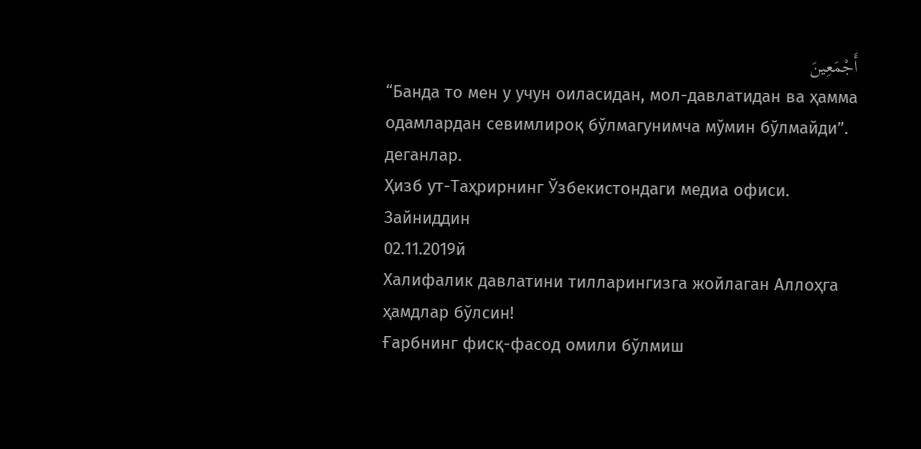أَجْمَعِينَ
“Банда то мен у учун оиласидан, мол-давлатидан ва ҳамма одамлардан севимлироқ бўлмагунимча мўмин бўлмайди”. деганлар.
Ҳизб ут-Таҳрирнинг Ўзбекистондаги медиа офиси. Зайниддин
02.11.2019й
Халифалик давлатини тилларингизга жойлаган Аллоҳга ҳамдлар бўлсин!
Ғарбнинг фисқ-фасод омили бўлмиш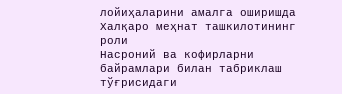лойиҳаларини амалга оширишда Халқаро меҳнат ташкилотининг роли
Насроний ва кофирларни байрамлари билан табриклаш тўғрисидаги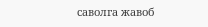саволга жавоб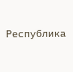Республика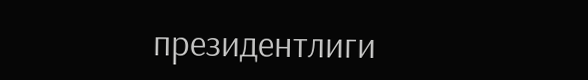президентлиги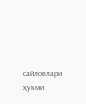сайловлари ҳукми